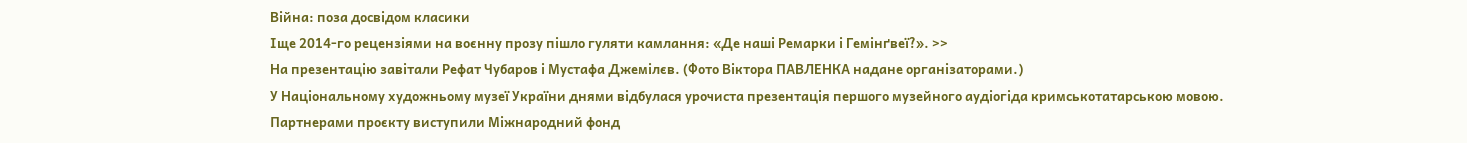Війна: поза досвідом класики
Іще 2014-го рецензіями на воєнну прозу пішло гуляти камлання: «Де наші Ремарки і Гемінґвеї?». >>
На презентацію завітали Рефат Чубаров і Мустафа Джемілєв. (Фото Віктора ПАВЛЕНКА надане організаторами.)
У Національному художньому музеї України днями відбулася урочиста презентація першого музейного аудіогіда кримськотатарською мовою.
Партнерами проєкту виступили Міжнародний фонд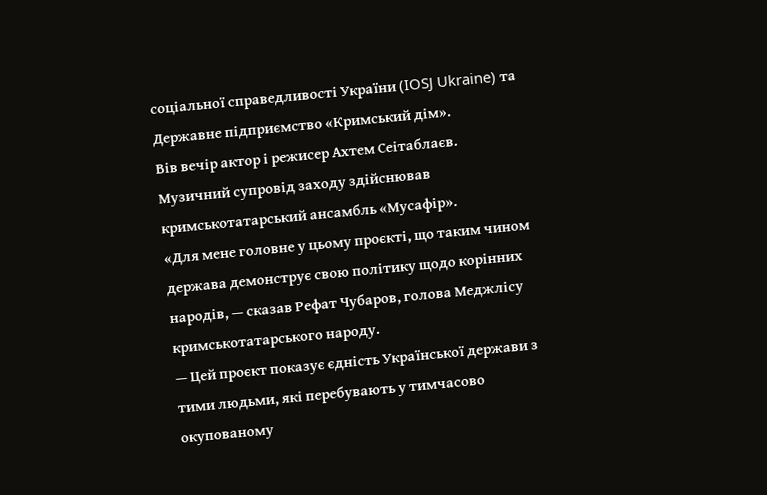соціальної справедливості України (IOSJ Ukraine) та Державне підприємство «Кримський дім».
Вів вечір актор і режисер Ахтем Сеітаблаєв.
Музичний супровід заходу здійснював кримськотатарський ансамбль «Мусафір».
«Для мене головне у цьому проєкті, що таким чином держава демонструє свою політику щодо корінних народів, — сказав Рефат Чубаров, голова Меджлісу кримськотатарського народу.
— Цей проєкт показує єдність Української держави з тими людьми, які перебувають у тимчасово окупованому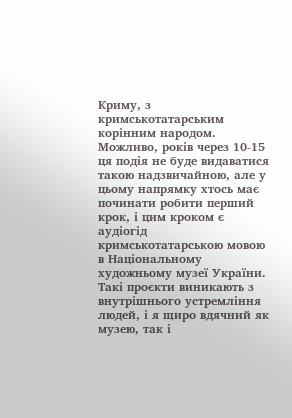Криму, з кримськотатарським корінним народом. Можливо, років через 10-15 ця подія не буде видаватися такою надзвичайною, але у цьому напрямку хтось має починати робити перший крок, і цим кроком є аудіогід кримськотатарською мовою в Національному художньому музеї України. Такі проєкти виникають з внутрішнього устремління людей, і я щиро вдячний як музею, так і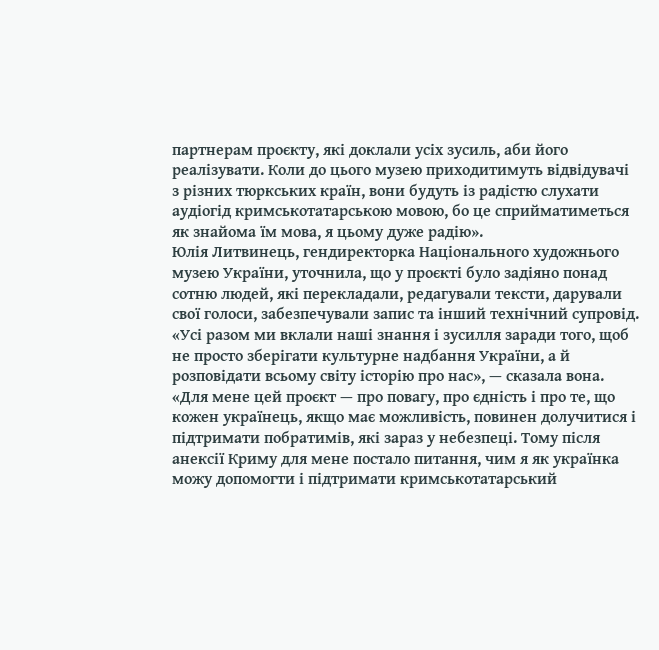партнерам проєкту, які доклали усіх зусиль, аби його реалізувати. Коли до цього музею приходитимуть відвідувачі з різних тюркських країн, вони будуть із радістю слухати аудіогід кримськотатарською мовою, бо це сприйматиметься як знайома їм мова, я цьому дуже радію».
Юлія Литвинець, гендиректорка Національного художнього музею України, уточнила, що у проєкті було задіяно понад сотню людей, які перекладали, редагували тексти, дарували свої голоси, забезпечували запис та інший технічний супровід.
«Усі разом ми вклали наші знання і зусилля заради того, щоб не просто зберігати культурне надбання України, а й розповідати всьому світу історію про нас», — сказала вона.
«Для мене цей проєкт — про повагу, про єдність і про те, що кожен українець, якщо має можливість, повинен долучитися і підтримати побратимів, які зараз у небезпеці. Тому після анексії Криму для мене постало питання, чим я як українка можу допомогти і підтримати кримськотатарський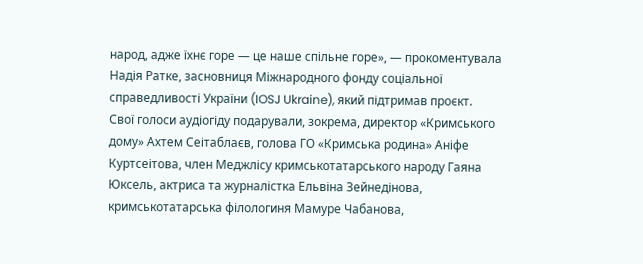народ, адже їхнє горе — це наше спільне горе», — прокоментувала Надія Ратке, засновниця Міжнародного фонду соціальної справедливості України (IOSJ Ukraine), який підтримав проєкт.
Свої голоси аудіогіду подарували, зокрема, директор «Кримського дому» Ахтем Сеітаблаєв, голова ГО «Кримська родина» Аніфе Куртсеітова, член Меджлісу кримськотатарського народу Гаяна Юксель, актриса та журналістка Ельвіна Зейнедінова, кримськотатарська філологиня Мамуре Чабанова,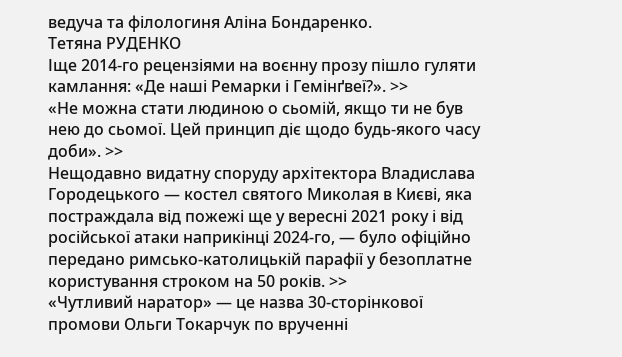ведуча та філологиня Аліна Бондаренко.
Тетяна РУДЕНКО
Іще 2014-го рецензіями на воєнну прозу пішло гуляти камлання: «Де наші Ремарки і Гемінґвеї?». >>
«Не можна стати людиною о сьомій, якщо ти не був нею до сьомої. Цей принцип діє щодо будь-якого часу доби». >>
Нещодавно видатну споруду архітектора Владислава Городецького — костел святого Миколая в Києві, яка постраждала від пожежі ще у вересні 2021 року і від російської атаки наприкінці 2024-го, — було офіційно передано римсько-католицькій парафії у безоплатне користування строком на 50 років. >>
«Чутливий наратор» — це назва 30-сторінкової промови Ольги Токарчук по врученні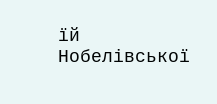їй Нобелівської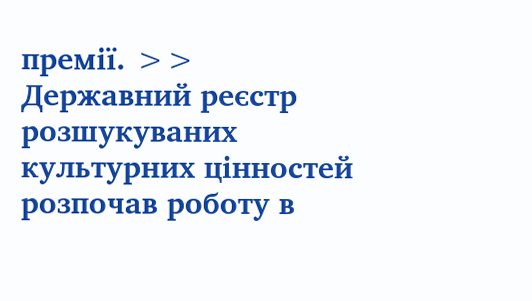премії. >>
Державний реєстр розшукуваних культурних цінностей розпочав роботу в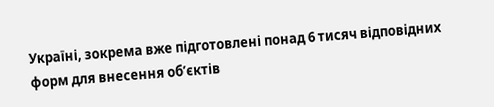Україні, зокрема вже підготовлені понад 6 тисяч відповідних форм для внесення об’єктів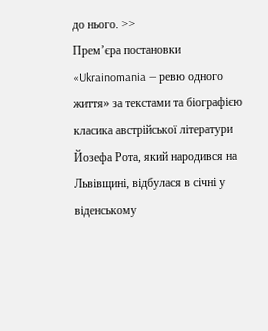до нього. >>
Прем’єра постановки «Ukrainomania — ревю одного життя» за текстами та біографією класика австрійської літератури Йозефа Рота, який народився на Львівщині, відбулася в січні у віденському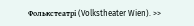Фолькстеатрі (Volkstheater Wien). >>